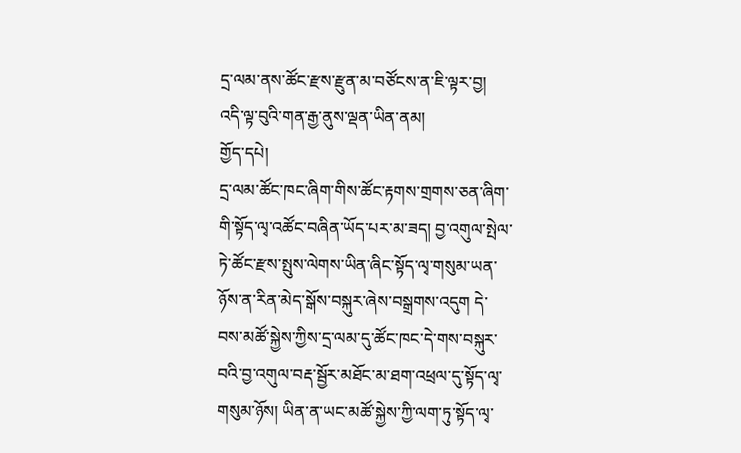དྲ་ལམ་ནས་ཚོང་རྫས་རྫུན་མ་བཙོངས་ན་ཇི་ལྟར་བྱ།
འདི་ལྟ་བུའི་གན་རྒྱ་ནུས་ལྡན་ཡིན་ནམ།
གྱོད་དཔེ།
དྲ་ལམ་ཚོང་ཁང་ཞིག་གིས་ཚོང་རྟགས་གྲགས་ཅན་ཞིག་གི་སྟོད་ལྭ་འཚོང་བཞིན་ཡོད་པར་མ་ཟད། བྱ་འགུལ་སྤེལ་ཏེ་ཚོང་རྫས་སྤུས་ལེགས་ཡིན་ཞིང་སྟོད་ལྭ་གསུམ་ཡན་ཉོས་ན་རིན་མེད་སྒོས་བསྐུར་ཞེས་བསྒྲགས་འདུག དེ་བས་མཚོ་སྐྱེས་ཀྱིས་དྲ་ལམ་དུ་ཚོང་ཁང་དེ་གས་བསྐུར་བའི་བྱ་འགུལ་བརྡ་སྦྱོར་མཐོང་མ་ཐག་འཕྲལ་དུ་སྟོད་ལྭ་གསུམ་ཉོས། ཡིན་ན་ཡང་མཚོ་སྐྱེས་ཀྱི་ལག་ཏུ་སྟོད་ལྭ་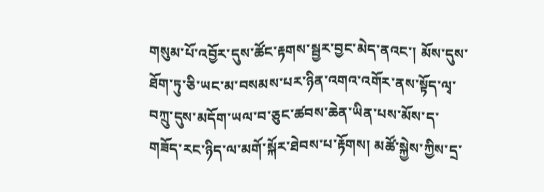གསུམ་པོ་འབྱོར་དུས་ཚོང་རྟགས་སྦྱར་བྱང་མེད་ནའང་། མོས་དུས་ཐོག་ཏུ་ཅི་ཡང་མ་བསམས་པར་ཉིན་འགའ་འགོར་ནས་སྟོད་ལྭ་བཀྲུ་དུས་མདོག་ཡལ་བ་ཅུང་ཚབས་ཆེན་ཡིན་པས་མོས་ད་གཟོད་རང་ཉིད་ལ་མགོ་སྐོར་ཐེབས་པ་རྟོགས། མཚོ་སྐྱེས་ཀྱིས་དྲ་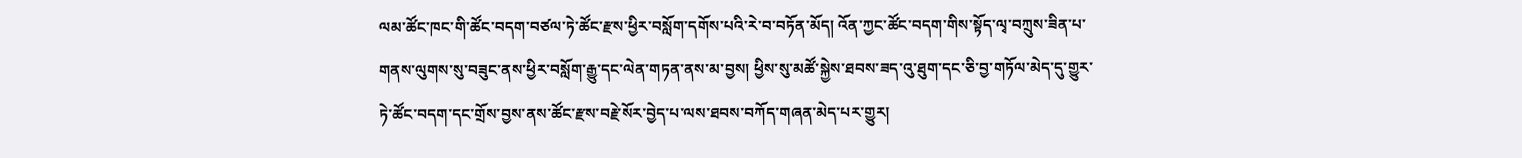ལམ་ཚོང་ཁང་གི་ཚོང་བདག་བཙལ་ཏེ་ཚོང་རྫས་ཕྱིར་བསློག་དགོས་པའི་རེ་བ་བཏོན་མོད། འོན་ཀྱང་ཚོང་བདག་གིས་སྟོད་ལྭ་བཀྲུས་ཟིན་པ་གནས་ལུགས་སུ་བཟུང་ནས་ཕྱིར་བསློག་རྒྱུ་དང་ལེན་གཏན་ནས་མ་བྱས། ཕྱིས་སུ་མཚོ་སྐྱེས་ཐབས་ཟད་འུ་ཐུག་དང་ཅི་བྱ་གཏོལ་མེད་དུ་གྱུར་ཏེ་ཚོང་བདག་དང་གྲོས་བྱས་ནས་ཚོང་རྫས་བརྗེ་སོར་བྱེད་པ་ལས་ཐབས་བཀོད་གཞན་མེད་པར་གྱུར།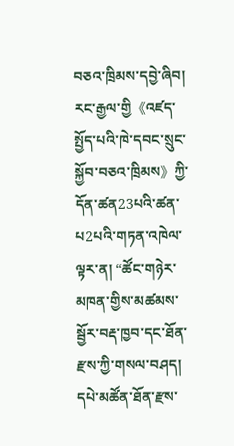བཅའ་ཁྲིམས་དབྱེ་ཞིབ།
རང་རྒྱལ་གྱི《འཛད་སྤྱོད་པའི་ཁེ་དབང་སྲུང་སྐྱོབ་བཅའ་ཁྲིམས》ཀྱི་དོན་ཚན23པའི་ཚན་པ2པའི་གཏན་འཁེལ་ལྟར་ན། “ཚོང་གཉེར་མཁན་གྱིས་མཚམས་སྦྱོར་བརྡ་ཁྱབ་དང་ཐོན་རྫས་ཀྱི་གསལ་བཤད། དཔེ་མཚོན་ཐོན་རྫས་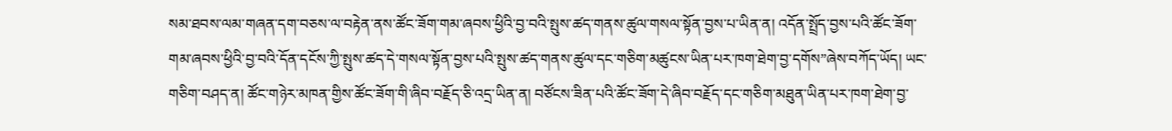སམ་ཐབས་ལམ་གཞན་དག་བཅས་ལ་བརྟེན་ནས་ཚོང་ཟོག་གམ་ཞབས་ཕྱིའི་བྱ་བའི་སྤུས་ཚད་གནས་ཚུལ་གསལ་སྟོན་བྱས་པ་ཡིན་ན། འདོན་སྤྲོད་བྱས་པའི་ཚོང་ཟོག་གམ་ཞབས་ཕྱིའི་བྱ་བའི་དོན་དངོས་ཀྱི་སྤུས་ཚད་དེ་གསལ་སྟོན་བྱས་པའི་སྤུས་ཚད་གནས་ཚུལ་དང་གཅིག་མཚུངས་ཡིན་པར་ཁག་ཐེག་བྱ་དགོས”ཞེས་བཀོད་ཡོད། ཡང་གཅིག་བཤད་ན། ཚོང་གཉེར་མཁན་གྱིས་ཚོང་ཟོག་གི་ཞིབ་བརྗོད་ཅི་འདྲ་ཡིན་ན། བཙོངས་ཟིན་པའི་ཚོང་ཟོག་དེ་ཞིབ་བརྗོད་དང་གཅིག་མཐུན་ཡིན་པར་ཁག་ཐེག་བྱ་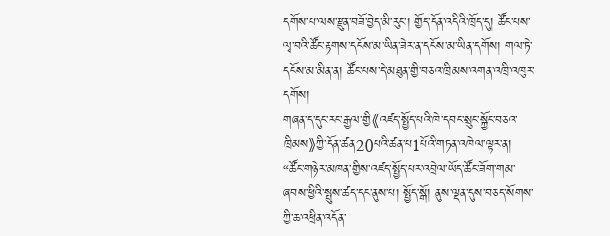དགོས་པ་ལས་རྫུན་བཟོ་བྱེད་མི་རུང་། གྱོད་དོན་འདིའི་ཁྲོད་དུ། ཚོང་པས་ལྭ་བའི་ཚོང་རྟགས་དངོས་མ་ཡིན་ཟེར་ན་དངོས་མ་ཡིན་དགོས། གལ་ཏེ་དངོས་མ་མིན་ན། ཚོང་པས་དེ་མཐུན་གྱི་བཅའ་ཁྲིམས་འགན་འཁྲི་འཁུར་དགོས།
གཞན་ད་དུང་རང་རྒྱལ་གྱི《འཛད་སྤྱོད་པའི་ཁེ་དབང་སྲུང་སྐྱོང་བཅའ་ཁྲིམས》ཀྱི་དོན་ཚན20པའི་ཚན་པ1པོའི་གཏན་འཁེལ་ལྟར་ན། “ཚོང་གཉེར་མཁན་གྱིས་འཛད་སྤྱོད་པར་འབྲེལ་ཡོད་ཚོང་ཟོག་གམ་ཞབས་ཕྱིའི་སྤུས་ཚད་དང་ནུས་པ། སྤྱོད་སྒོ། ནུས་ལྡན་དུས་བཅད་སོགས་ཀྱི་ཆ་འཕྲིན་འདོན་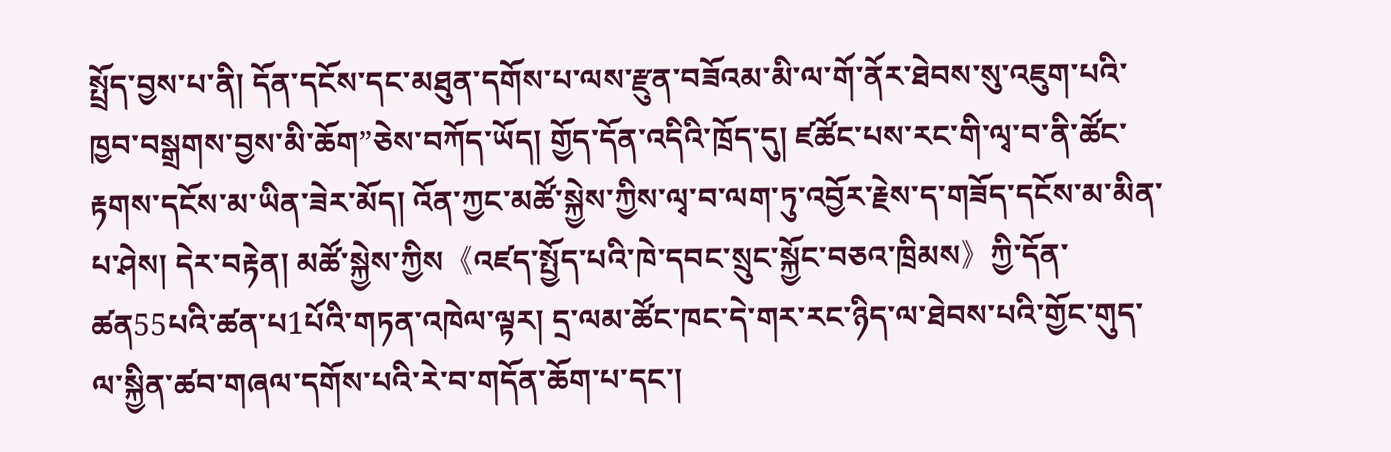སྤྲོད་བྱས་པ་ནི། དོན་དངོས་དང་མཐུན་དགོས་པ་ལས་རྫུན་བཟོའམ་མི་ལ་གོ་ནོར་ཐེབས་སུ་འཇུག་པའི་ཁྱབ་བསྒྲགས་བྱས་མི་ཆོག”ཅེས་བཀོད་ཡོད། གྱོད་དོན་འདིའི་ཁྲོད་དུ། ཛཚོང་པས་རང་གི་ལྭ་བ་ནི་ཚོང་རྟགས་དངོས་མ་ཡིན་ཟེར་མོད། འོན་ཀྱང་མཚོ་སྐྱེས་ཀྱིས་ལྭ་བ་ལག་ཏུ་འབྱོར་རྗེས་ད་གཟོད་དངོས་མ་མིན་པ་ཤེས། དེར་བརྟེན། མཚོ་སྐྱེས་ཀྱིས《འཛད་སྤྱོད་པའི་ཁེ་དབང་སྲུང་སྐྱོང་བཅའ་ཁྲིམས》ཀྱི་དོན་ཚན55པའི་ཚན་པ1པོའི་གཏན་འཁེལ་ལྟར། དྲ་ལམ་ཚོང་ཁང་དེ་གར་རང་ཉིད་ལ་ཐེབས་པའི་གྱོང་གུད་ལ་སྐྱིན་ཚབ་གཞལ་དགོས་པའི་རེ་བ་གདོན་ཆོག་པ་དང་།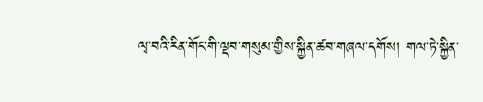ལྭ་བའི་རིན་གོང་གི་ལྡབ་གསུམ་གྱིས་སྐྱིན་ཚབ་གཞལ་དགོས། གལ་ཏེ་སྐྱིན་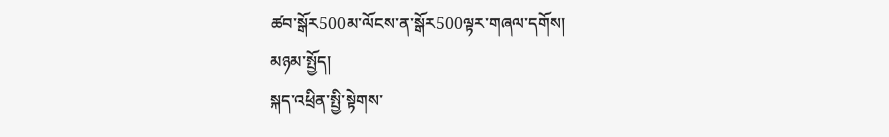ཚབ་སྒོར500མ་ལོངས་ན་སྒོར500ལྟར་གཞལ་དགོས།
མཉམ་སྤྱོད།
སྐད་འཕྲིན་སྤྱི་སྟེགས་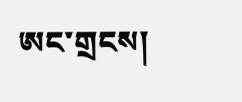ཨང་གྲངས།